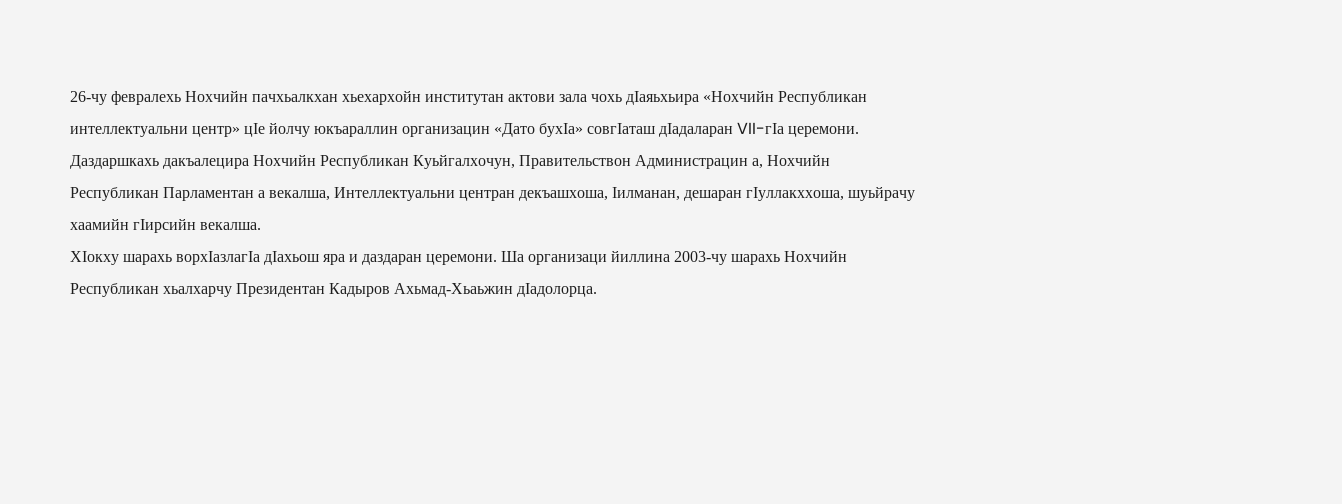26-чу февралехь Нохчийн пачхьалкхан хьехархойн институтан актови зала чохь дIаяьхьира «Нохчийн Республикан интеллектуальни центр» цIе йолчу юкъараллин организацин «Дато бухIа» совгIаташ дIадаларан VII-гIа церемони.
Даздаршкахь дакъалецира Нохчийн Республикан Куьйгалхочун, Правительствон Администрацин а, Нохчийн Республикан Парламентан а векалша, Интеллектуальни центран декъашхоша, Iилманан, дешаран гIуллакххоша, шуьйрачу хаамийн гIирсийн векалша.
ХIокху шарахь ворхIазлагIа дIахьош яра и даздаран церемони. Ша организаци йиллина 2003-чу шарахь Нохчийн Республикан хьалхарчу Президентан Кадыров Ахьмад-Хьаьжин дIадолорца.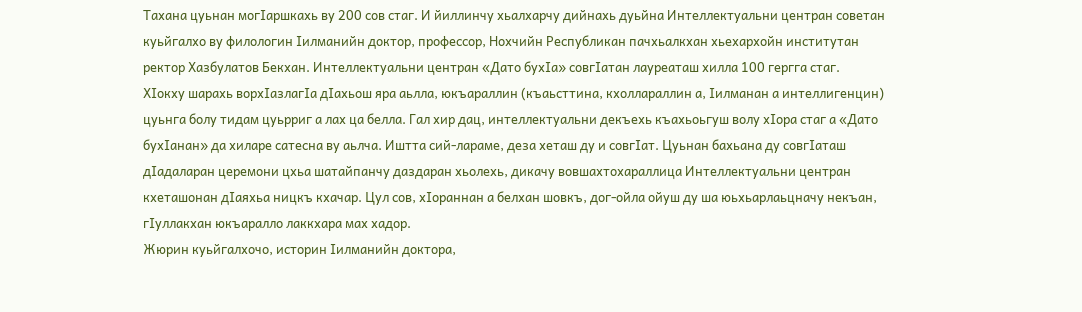Тахана цуьнан могIаршкахь ву 200 сов стаг. И йиллинчу хьалхарчу дийнахь дуьйна Интеллектуальни центран советан куьйгалхо ву филологин Iилманийн доктор, профессор, Нохчийн Республикан пачхьалкхан хьехархойн институтан ректор Хазбулатов Бекхан. Интеллектуальни центран «Дато бухIа» совгIатан лауреаташ хилла 100 гергга стаг.
ХIокху шарахь ворхIазлагIа дIахьош яра аьлла, юкъараллин (къаьсттина, кхоллараллин а, Iилманан а интеллигенцин) цуьнга болу тидам цуьрриг а лах ца белла. Гал хир дац, интеллектуальни декъехь къахьоьгуш волу хIора стаг а «Дато бухIанан» да хиларе сатесна ву аьлча. Иштта сий-лараме, деза хеташ ду и совгIат. Цуьнан бахьана ду совгIаташ дIадаларан церемони цхьа шатайпанчу даздаран хьолехь, дикачу вовшахтохараллица Интеллектуальни центран кхеташонан дIаяхьа ницкъ кхачар. Цул сов, хIораннан а белхан шовкъ, дог-ойла ойуш ду ша юьхьарлаьцначу некъан, гIуллакхан юкъаралло лаккхара мах хадор.
Жюрин куьйгалхочо, историн Iилманийн доктора,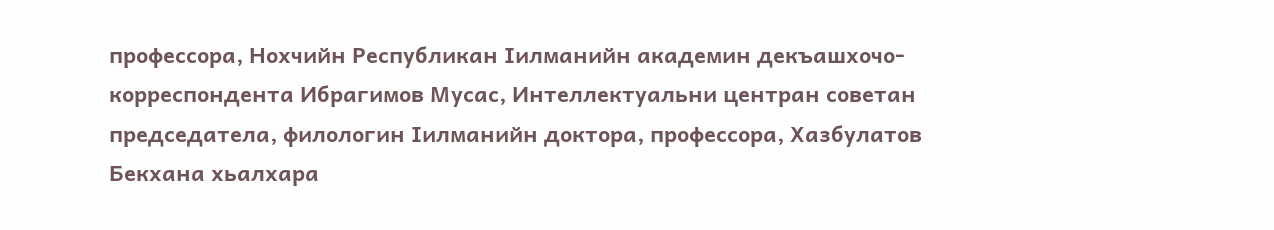профессора, Нохчийн Республикан Iилманийн академин декъашхочо-корреспондента Ибрагимов Мусас, Интеллектуальни центран советан председатела, филологин Iилманийн доктора, профессора, Хазбулатов Бекхана хьалхара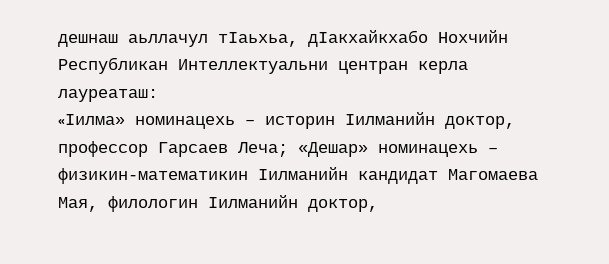дешнаш аьллачул тIаьхьа, дIакхайкхабо Нохчийн Республикан Интеллектуальни центран керла лауреаташ:
«Iилма» номинацехь – историн Iилманийн доктор, профессор Гарсаев Леча; «Дешар» номинацехь – физикин-математикин Iилманийн кандидат Магомаева Мая, филологин Iилманийн доктор,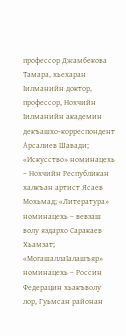профессор Джамбекова Тамара, хьехаран Iилманийн доктор, профессор, Нохчийн Iилманийн академин декъашхо-корреспондент Арсалиев Шавади; «Искусство» номинацехь – Нохчийн Республикан халкъан артист Ясаев Мохьмад; «Литература» номинацехь – вевзаш волу яздархо Саракаев Хьамзат; «МогашаллаIалашъяр» номинацехь – Россин Федерацин хьакъволу лор, Гуьмсан районан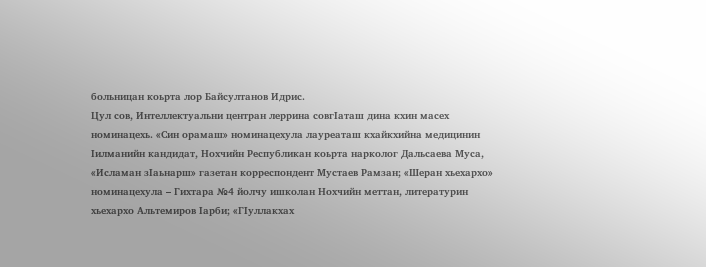больницан коьрта лор Байсултанов Идрис.
Цул сов, Интеллектуальни центран леррина совгIаташ дина кхин масех номинацехь. «Син орамаш» номинацехула лауреаташ кхайкхийна медицинин Iилманийн кандидат, Нохчийн Республикан коьрта нарколог Дальсаева Муса, «Исламан зIаьнарш» газетан корреспондент Мустаев Рамзан; «Шеран хьехархо» номинацехула – Гихтара №4 йолчу ишколан Нохчийн меттан, литературин хьехархо Альтемиров Iарби; «ГIуллакхах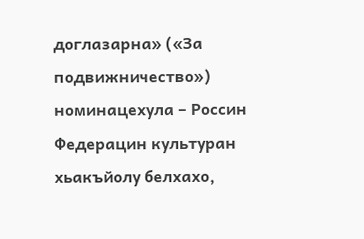доглазарна» («За подвижничество») номинацехула – Россин Федерацин культуран хьакъйолу белхахо,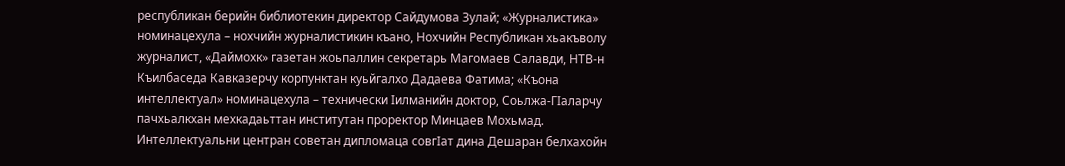республикан берийн библиотекин директор Сайдумова Зулай; «Журналистика» номинацехула – нохчийн журналистикин къано, Нохчийн Республикан хьакъволу журналист, «Даймохк» газетан жоьпаллин секретарь Магомаев Салавди, НТВ-н Къилбаседа Кавказерчу корпунктан куьйгалхо Дадаева Фатима; «Къона интеллектуал» номинацехула – технически Iилманийн доктор, Соьлжа-ГIаларчу пачхьалкхан мехкадаьттан институтан проректор Минцаев Мохьмад. Интеллектуальни центран советан дипломаца совгIат дина Дешаран белхахойн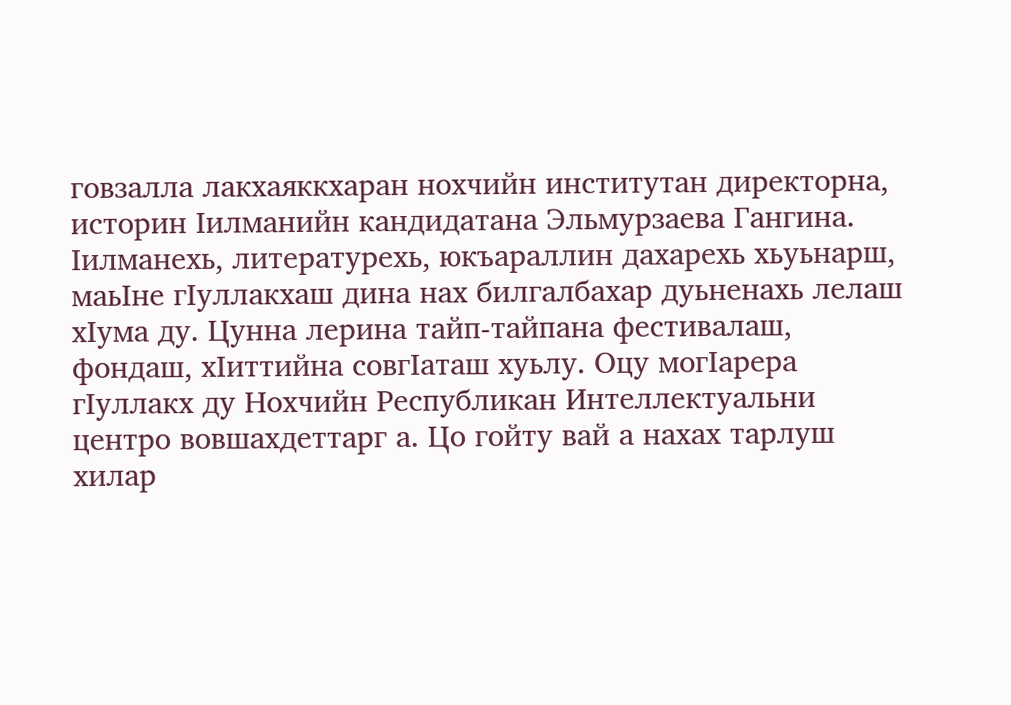говзалла лакхаяккхаран нохчийн институтан директорна, историн Iилманийн кандидатана Эльмурзаева Гангина.
Iилманехь, литературехь, юкъараллин дахарехь хьуьнарш, маьIне гIуллакхаш дина нах билгалбахар дуьненахь лелаш хIума ду. Цунна лерина тайп-тайпана фестивалаш, фондаш, хIиттийна совгIаташ хуьлу. Оцу могIарера гIуллакх ду Нохчийн Республикан Интеллектуальни центро вовшахдеттарг а. Цо гойту вай а нахах тарлуш хилар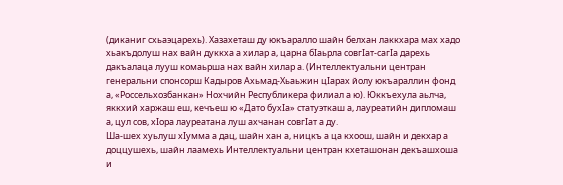(диканиг схьаэцарехь). Хазахеташ ду юкъаралло шайн белхан лаккхара мах хадо хьакъдолуш нах вайн дуккха а хилар а, царна бIаьрла совгIат-сагIа дарехь дакъалаца лууш комаьрша нах вайн хилар а. (Интеллектуальни центран генеральни спонсорш Кадыров Ахьмад-Хьаьжин цIарах йолу юкъараллин фонд а, «Россельхозбанкан» Нохчийн Республикера филиал а ю). Юккъехула аьлча, яккхий харжаш еш, кечъеш ю «Дато бухIа» статуэткаш а, лауреатийн дипломаш а, цул сов, хIора лауреатана луш ахчанан совгIат а ду.
Ша-шех хуьлуш хIумма а дац, шайн хан а, ницкъ а ца кхоош, шайн и декхар а доццушехь, шайн лаамехь Интеллектуальни центран кхеташонан декъашхоша и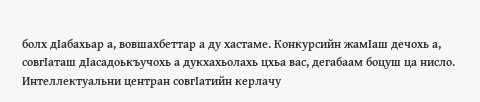болх дIабахьар а, вовшахбеттар а ду хастаме. Конкурсийн жамIаш дечохь а, совгIаташ дIасадоькъучохь а дукхахьолахь цхьа вас, дегабаам боцуш ца нисло. Интеллектуальни центран совгIатийн керлачу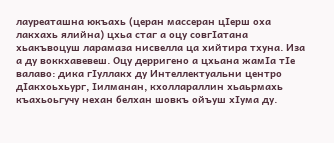лауреаташна юкъахь (церан массеран цIерш оха лакхахь ялийна) цхьа стаг а оцу совгIатана хьакъвоцуш ларамаза нисвелла ца хийтира тхуна. Иза а ду воккхавевеш. Оцу дерригено а цхьана жамIа тIе валаво: дика гIуллакх ду Интеллектуальни центро дIакхоьхьург, Iилманан, кхоллараллин хьаьрмахь къахьоьгучу нехан белхан шовкъ ойъуш хIума ду.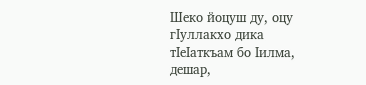Шеко йоцуш ду, оцу гIуллакхо дика тIеIаткъам бо Iилма, дешар,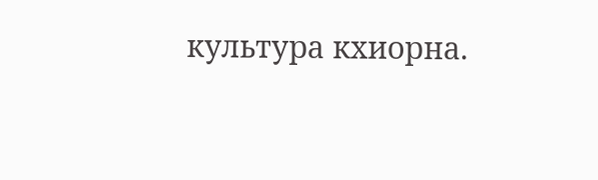культура кхиорна.